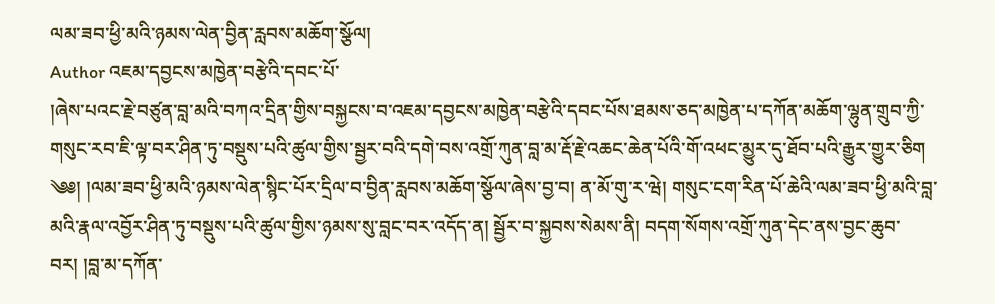ལམ་ཟབ་ཕྱི་མའི་ཉམས་ལེན་བྱིན་རླབས་མཆོག་སྩོལ།
Author འཇམ་དབྱངས་མཁྱེན་བརྩེའི་དབང་པོ་
།ཞེས་པའང་རྗེ་བཙུན་བླ་མའི་བཀའ་དྲིན་གྱིས་བསྐྱངས་བ་འཇམ་དབྱངས་མཁྱེན་བརྩེའི་དབང་པོས་ཐམས་ཅད་མཁྱེན་པ་དཀོན་མཆོག་ལྷུན་གྲུབ་ཀྱི་གསུང་རབ་ཇི་ལྟ་བར་ཤིན་ཏུ་བསྡུས་པའི་ཚུལ་གྱིས་སྦྱར་བའི་དགེ་བས་འགྲོ་ཀུན་བླ་མ་རྡོ་རྗེ་འཆང་ཆེན་པོའི་གོ་འཕང་མྱུར་དུ་ཐོབ་པའི་རྒྱུར་གྱུར་ཅིག
༄༅། །ལམ་ཟབ་ཕྱི་མའི་ཉམས་ལེན་སྙིང་པོར་དྲིལ་བ་བྱིན་རླབས་མཆོག་སྩོལ་ཞེས་བྱ་བ། ན་མོ་གུ་ར་ཝེ། གསུང་ངག་རིན་པོ་ཆེའི་ལམ་ཟབ་ཕྱི་མའི་བླ་མའི་རྣལ་འབྱོར་ཤིན་ཏུ་བསྡུས་པའི་ཚུལ་གྱིས་ཉམས་སུ་བླང་བར་འདོད་ན། སྦྱོར་བ་སྐྱབས་སེམས་ནི། བདག་སོགས་འགྲོ་ཀུན་དེང་ནས་བྱང་ཆུབ་བར། །བླ་མ་དཀོན་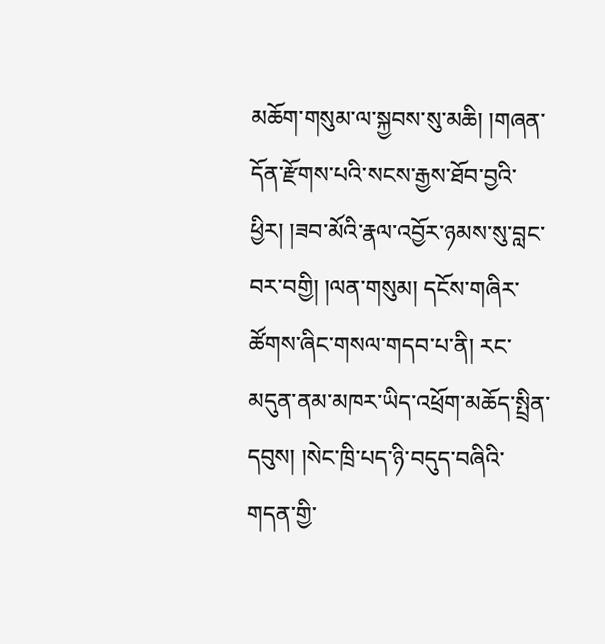མཆོག་གསུམ་ལ་སྐྱབས་སུ་མཆི། །གཞན་དོན་རྫོགས་པའི་སངས་རྒྱས་ཐོབ་བྱའི་ཕྱིར། །ཟབ་མོའི་རྣལ་འབྱོར་ཉམས་སུ་བླང་བར་བགྱི། །ལན་གསུམ། དངོས་གཞིར་ཚོགས་ཞིང་གསལ་གདབ་པ་ནི། རང་མདུན་ནམ་མཁར་ཡིད་འཕྲོག་མཆོད་སྤྲིན་དབུས། །སེང་ཁྲི་པད་ཉི་བདུད་བཞིའི་གདན་གྱི་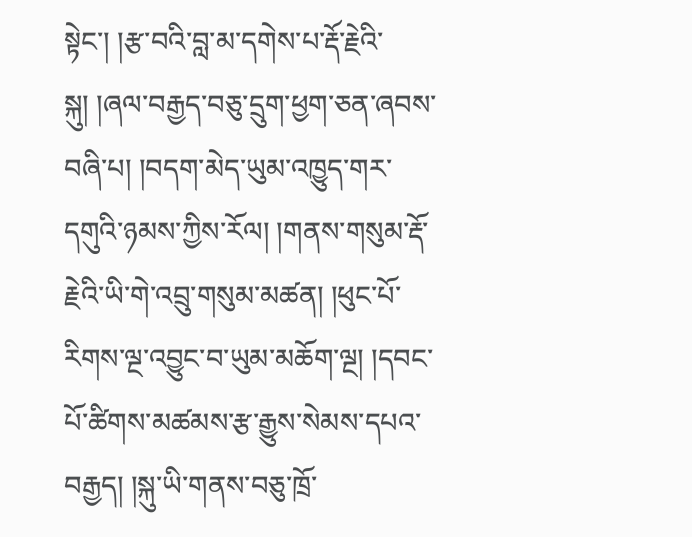སྟེང་། །རྩ་བའི་བླ་མ་དགེས་པ་རྡོ་རྗེའི་སྐུ། །ཞལ་བརྒྱད་བཅུ་དྲུག་ཕྱག་ཅན་ཞབས་བཞི་པ། །བདག་མེད་ཡུམ་འཁྱུད་གར་དགུའི་ཉམས་ཀྱིས་རོལ། །གནས་གསུམ་རྡོ་རྗེའི་ཡི་གེ་འབྲུ་གསུམ་མཚན། །ཕུང་པོ་རིགས་ལྔ་འབྱུང་བ་ཡུམ་མཆོག་ལྔ། །དབང་པོ་ཚིགས་མཚམས་རྩ་རྒྱུས་སེམས་དཔའ་བརྒྱད། །སྐུ་ཡི་གནས་བཅུ་ཁྲོ་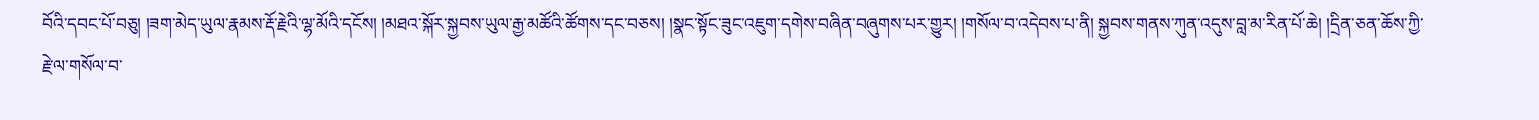བོའི་དབང་པོ་བཅུ། །ཟག་མེད་ཡུལ་རྣམས་རྡོ་རྗེའི་ལྷ་མོའི་དངོས། །མཐའ་སྐོར་སྐྱབས་ཡུལ་རྒྱ་མཚོའི་ཚོགས་དང་བཅས། །སྣང་སྟོང་ཟུང་འཇུག་དགེས་བཞིན་བཞུགས་པར་གྱུར། །གསོལ་བ་འདེབས་པ་ནི། སྐྱབས་གནས་ཀུན་འདུས་བླ་མ་རིན་པོ་ཆེ། །དྲིན་ཅན་ཆོས་ཀྱི་རྗེ་ལ་གསོལ་བ་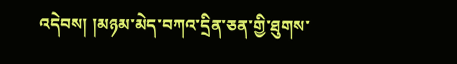འདེབས། །མཉམ་མེད་བཀའ་དྲིན་ཅན་གྱི་ཐུགས་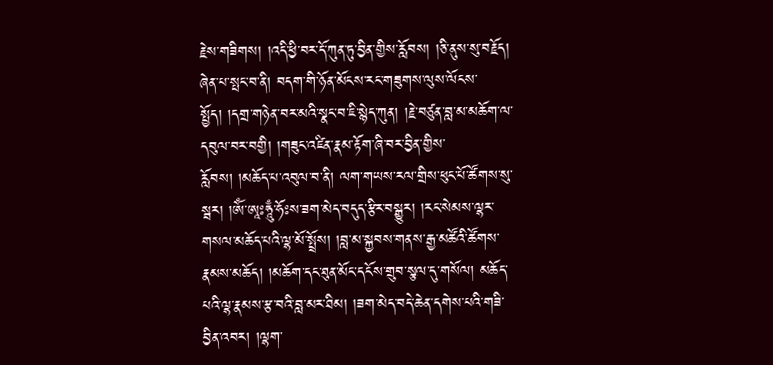རྗེས་གཟིགས། །འདི་ཕྱི་བར་དོ་ཀུན་ཏུ་བྱིན་གྱིས་རློབས། །ཅི་ནུས་སུ་བརྗོད། ཞེན་པ་སྤང་བ་ནི། བདག་གི་ཉོན་མོངས་རང་གཟུགས་ལུས་ལོངས་སྤྱོད། །དགྲ་གཉེན་བར་མའི་སྣང་བ་ཇི་སྙེད་ཀུན། །རྗེ་བཙུན་བླ་མ་མཆོག་ལ་དབུལ་བར་བགྱི། །གཟུང་འཛིན་རྣམ་རྟོག་ཞི་བར་བྱིན་གྱིས་རློབས། །མཆོད་པ་འབུལ་བ་ནི། ལག་གཡས་རལ་གྲིས་ཕུང་པོ་ཚོགས་སུ་སྦར། །ཨོཾ་ཨཱཿཧཱུྃ་ཧོཿས་ཟག་མེད་བདུད་རྩིར་བསྒྱུར། །རང་སེམས་ལྷར་གསལ་མཆོད་པའི་ལྷ་མོ་སྤྲོས། །བླ་མ་སྐྱབས་གནས་རྒྱ་མཚོའི་ཚོགས་རྣམས་མཆོད། །མཆོག་དང་ཐུན་མོང་དངོས་གྲུབ་སྩལ་དུ་གསོལ། མཆོད་པའི་ལྷ་རྣམས་རྩ་བའི་བླ་མར་ཐིམ། །ཟག་མེད་བདེ་ཆེན་དགེས་པའི་གཟི་བྱིན་འབར། །ལྷག་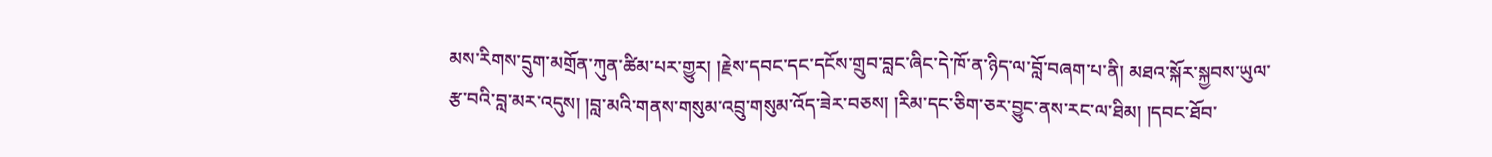མས་རིགས་དྲུག་མགྲོན་ཀུན་ཚིམ་པར་གྱུར། །རྗེས་དབང་དང་དངོས་གྲུབ་བླང་ཞིང་དེ་ཁོ་ན་ཉིད་ལ་བློ་བཞག་པ་ནི། མཐའ་སྐོར་སྐྱབས་ཡུལ་རྩ་བའི་བླ་མར་འདུས། །བླ་མའི་གནས་གསུམ་འབྲུ་གསུམ་འོད་ཟེར་བཅས། །རིམ་དང་ཅིག་ཅར་བྱུང་ནས་རང་ལ་ཐིམ། །དབང་ཐོབ་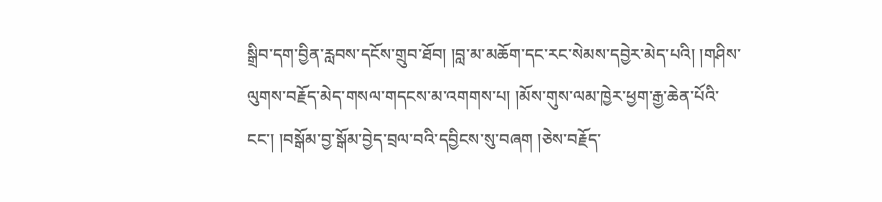སྒྲིབ་དག་བྱིན་རླབས་དངོས་གྲུབ་ཐོབ། །བླ་མ་མཆོག་དང་རང་སེམས་དབྱེར་མེད་པའི། །གཤིས་ལུགས་བརྗོད་མེད་གསལ་གདངས་མ་འགགས་པ། །མོས་གུས་ལམ་ཁྱེར་ཕྱག་རྒྱ་ཆེན་པོའི་ངང་། །བསྒོམ་བྱ་སྒོམ་བྱེད་བྲལ་བའི་དབྱིངས་སུ་བཞག །ཅེས་བརྗོད་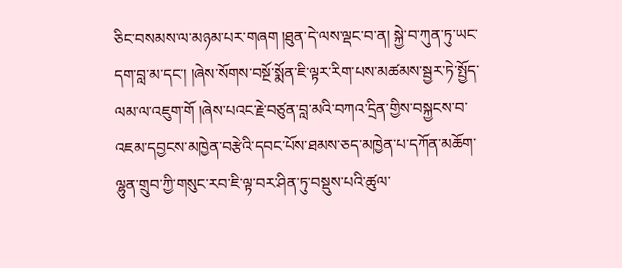ཅིང་བསམས་ལ་མཉམ་པར་གཞག །ཐུན་དེ་ལས་ལྡང་བ་ན། སྐྱེ་བ་ཀུན་ཏུ་ཡང་དག་བླ་མ་དང་། །ཞེས་སོགས་བསྔོ་སྨོན་ཇི་ལྟར་རིག་པས་མཚམས་སྦྱར་ཏེ་སྤྱོད་ལམ་ལ་འཇུག་གོ །ཞེས་པའང་རྗེ་བཙུན་བླ་མའི་བཀའ་དྲིན་གྱིས་བསྐྱངས་བ་འཇམ་དབྱངས་མཁྱེན་བརྩེའི་དབང་པོས་ཐམས་ཅད་མཁྱེན་པ་དཀོན་མཆོག་ལྷུན་གྲུབ་ཀྱི་གསུང་རབ་ཇི་ལྟ་བར་ཤིན་ཏུ་བསྡུས་པའི་ཚུལ་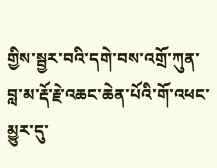གྱིས་སྦྱར་བའི་དགེ་བས་འགྲོ་ཀུན་བླ་མ་རྡོ་རྗེ་འཆང་ཆེན་པོའི་གོ་འཕང་མྱུར་དུ་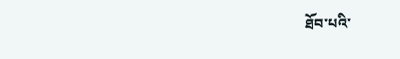ཐོབ་པའི་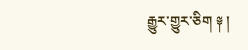རྒྱུར་གྱུར་ཅིག ༈ །